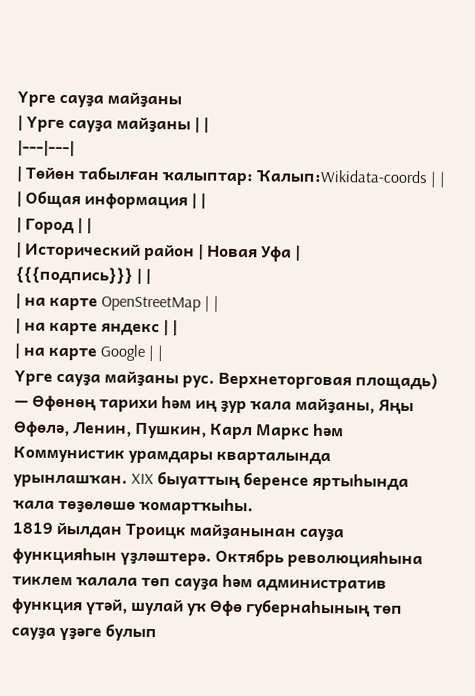Үрге сауҙа майҙаны
| Үрге сауҙа майҙаны | |
|---|---|
| Төйөн табылған ҡалыптар: Ҡалып:Wikidata-coords | |
| Общая информация | |
| Город | |
| Исторический район | Новая Уфа |
{{{подпись}}} | |
| на карте OpenStreetMap | |
| на карте яндекс | |
| на карте Google | |
Үрге сауҙа майҙаны рус. Верхнеторговая площадь) — Өфөнөң тарихи һәм иң ҙур ҡала майҙаны, Яңы Өфөлә, Ленин, Пушкин, Карл Маркс һәм Коммунистик урамдары кварталында урынлашҡан. XIX быуаттың беренсе яртыһында ҡала төҙөлөшө ҡомартҡыһы.
1819 йылдан Троицк майҙанынан сауҙа функцияһын үҙләштерә. Октябрь революцияһына тиклем ҡалала төп сауҙа һәм административ функция үтәй, шулай уҡ Өфө губернаһының төп сауҙа үҙәге булып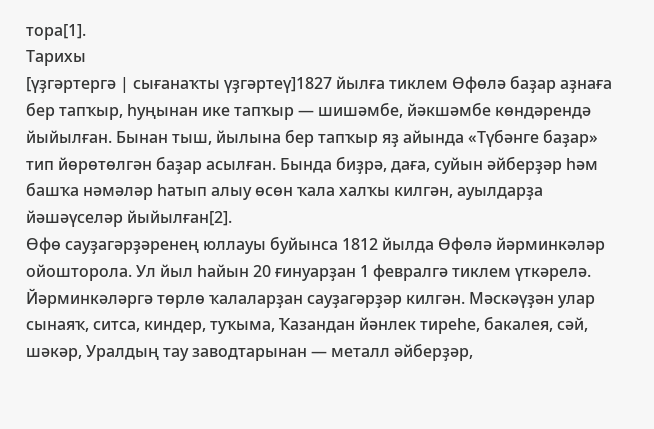тора[1].
Тарихы
[үҙгәртергә | сығанаҡты үҙгәртеү]1827 йылға тиклем Өфөлә баҙар аҙнаға бер тапҡыр, һуңынан ике тапҡыр — шишәмбе, йәкшәмбе көндәрендә йыйылған. Бынан тыш, йылына бер тапҡыр яҙ айында «Түбәнге баҙар» тип йөрөтөлгән баҙар асылған. Бында биҙрә, даға, суйын әйберҙәр һәм башҡа нәмәләр һатып алыу өсөн ҡала халҡы килгән, ауылдарҙа йәшәүселәр йыйылған[2].
Өфө сауҙагәрҙәренең юллауы буйынса 1812 йылда Өфөлә йәрминкәләр ойошторола. Ул йыл һайын 20 ғинуарҙан 1 февралгә тиклем үткәрелә. Йәрминкәләргә төрлө ҡалаларҙан сауҙагәрҙәр килгән. Мәскәүҙән улар сынаяҡ, ситса, киндер, туҡыма, Ҡазандан йәнлек тиреһе, бакалея, сәй, шәкәр, Уралдың тау заводтарынан — металл әйберҙәр,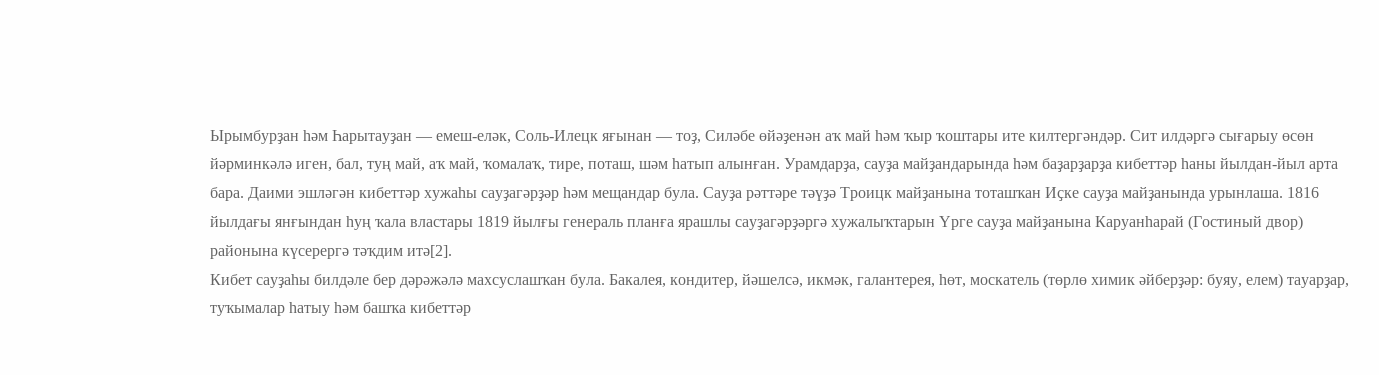Ырымбурҙан һәм Һарытауҙан — емеш-еләк, Соль-Илецк яғынан — тоҙ, Силәбе өйәҙенән аҡ май һәм ҡыр ҡоштары ите килтергәндәр. Сит илдәргә сығарыу өсөн йәрминкәлә иген, бал, туң май, аҡ май, ҡомалаҡ, тире, поташ, шәм һатып алынған. Урамдарҙа, сауҙа майҙандарында һәм баҙарҙарҙа кибеттәр һаны йылдан-йыл арта бара. Даими эшләгән кибеттәр хужаһы сауҙагәрҙәр һәм мещандар була. Сауҙа рәттәре тәүҙә Троицк майҙанына тоташҡан Иҫке сауҙа майҙанында урынлаша. 1816 йылдағы янғындан һуң ҡала властары 1819 йылғы генераль планға ярашлы сауҙагәрҙәргә хужалыҡтарын Үрге сауҙа майҙанына Каруанһарай (Гостиный двор) районына күсерергә тәҡдим итә[2].
Кибет сауҙаһы билдәле бер дәрәжәлә махсуслашҡан була. Бакалея, кондитер, йәшелсә, икмәк, галантерея, һөт, москатель (төрлө химик әйберҙәр: буяу, елем) тауарҙар, туҡымалар һатыу һәм башҡа кибеттәр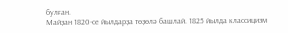булған.
Майҙан 1820-се йылдарҙа төҙөлә башлай. 1825 йылда классицизм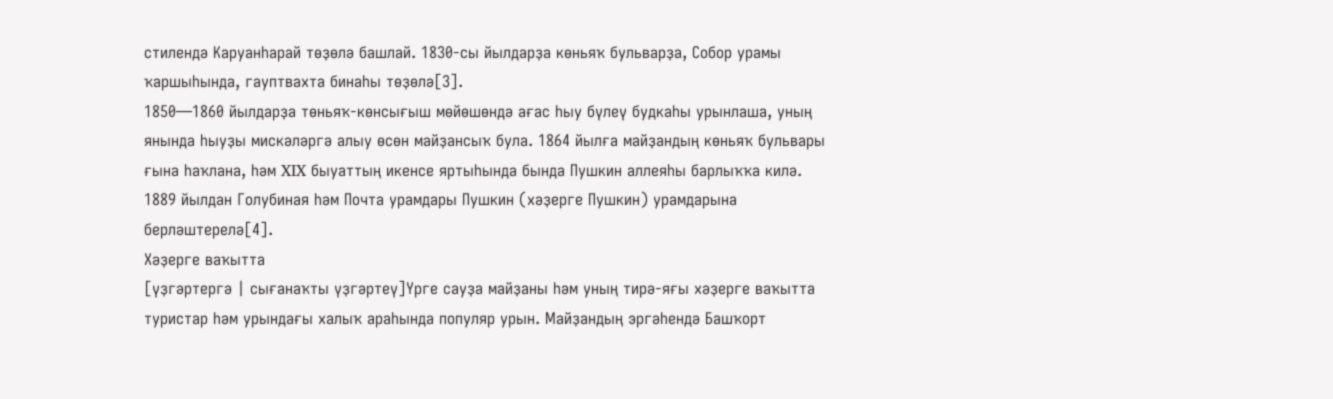стилендә Каруанһарай төҙөлә башлай. 1830-сы йылдарҙа көньяҡ бульварҙа, Собор урамы ҡаршыһында, гауптвахта бинаһы төҙөлә[3].
1850—1860 йылдарҙа төньяҡ-көнсығыш мөйөшөндә ағас һыу бүлеү будкаһы урынлаша, уның янында һыуҙы мискәләргә алыу өсөн майҙансыҡ була. 1864 йылға майҙандың көньяҡ бульвары ғына һаҡлана, һәм XIX быуаттың икенсе яртыһында бында Пушкин аллеяһы барлыҡҡа килә. 1889 йылдан Голубиная һәм Почта урамдары Пушкин (хәҙерге Пушкин) урамдарына берләштерелә[4].
Хәҙерге ваҡытта
[үҙгәртергә | сығанаҡты үҙгәртеү]Үрге сауҙа майҙаны һәм уның тирә-яғы хәҙерге ваҡытта туристар һәм урындағы халыҡ араһында популяр урын. Майҙандың эргәһендә Башҡорт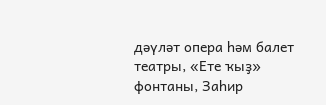дәүләт опера һәм балет театры, «Ете ҡыҙ» фонтаны, Заһир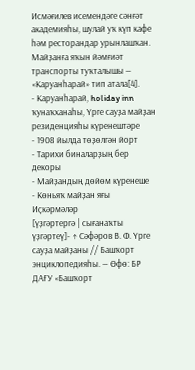Исмәғилев исемендәге сәнғәт академияһы, шулай уҡ күп кафе һәм ресторандар урынлашҡан. Майҙанға яҡын йәмғиәт транспорты туҡталышы — «Каруанһарай» тип атала[4].
- Каруанһарай, holiday inn ҡунаҡханаһы, Үрге сауҙа майҙан резиденцияһы күренештәре
- 1908 йылда төҙөлгән йорт
- Тарихи биналарҙың бер декоры
- Майҙандың дөйөм күренеше
- Көньяҡ майҙан яғы
Иҫкәрмәләр
[үҙгәртергә | сығанаҡты үҙгәртеү]- ↑ Сәфәров В. Ф. Үрге сауҙа майҙаны // Башҡорт энциклопедияһы. — Өфө: БР ДАҒУ «Башҡорт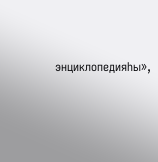энциклопедияһы»,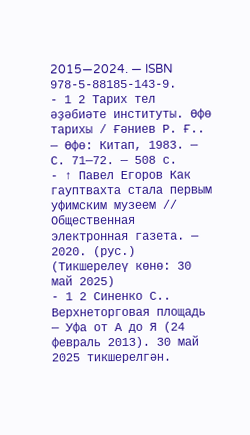2015—2024. — ISBN 978-5-88185-143-9.
- 1 2 Тарих тел әҙәбиәте институты. Өфө тарихы / Ғәниев Р. Ғ.. — Өфө: Китап, 1983. — С. 71—72. — 508 с.
- ↑ Павел Егоров Как гауптвахта стала первым уфимским музеем // Общественная электронная газета. — 2020. (рус.) (Тикшерелеү көнө: 30 май 2025)
- 1 2 Синенко С.. Верхнеторговая площадь — Уфа от А до Я (24 февраль 2013). 30 май 2025 тикшерелгән.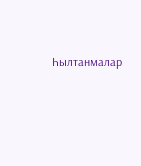Һылтанмалар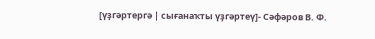[үҙгәртергә | сығанаҡты үҙгәртеү]- Сәфәров В. Ф.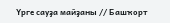Үрге сауҙа майҙаны // Башҡорт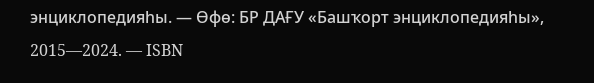энциклопедияһы. — Өфө: БР ДАҒУ «Башҡорт энциклопедияһы», 2015—2024. — ISBN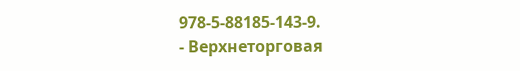978-5-88185-143-9.
- Верхнеторговая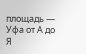площадь — Уфа от А до Я